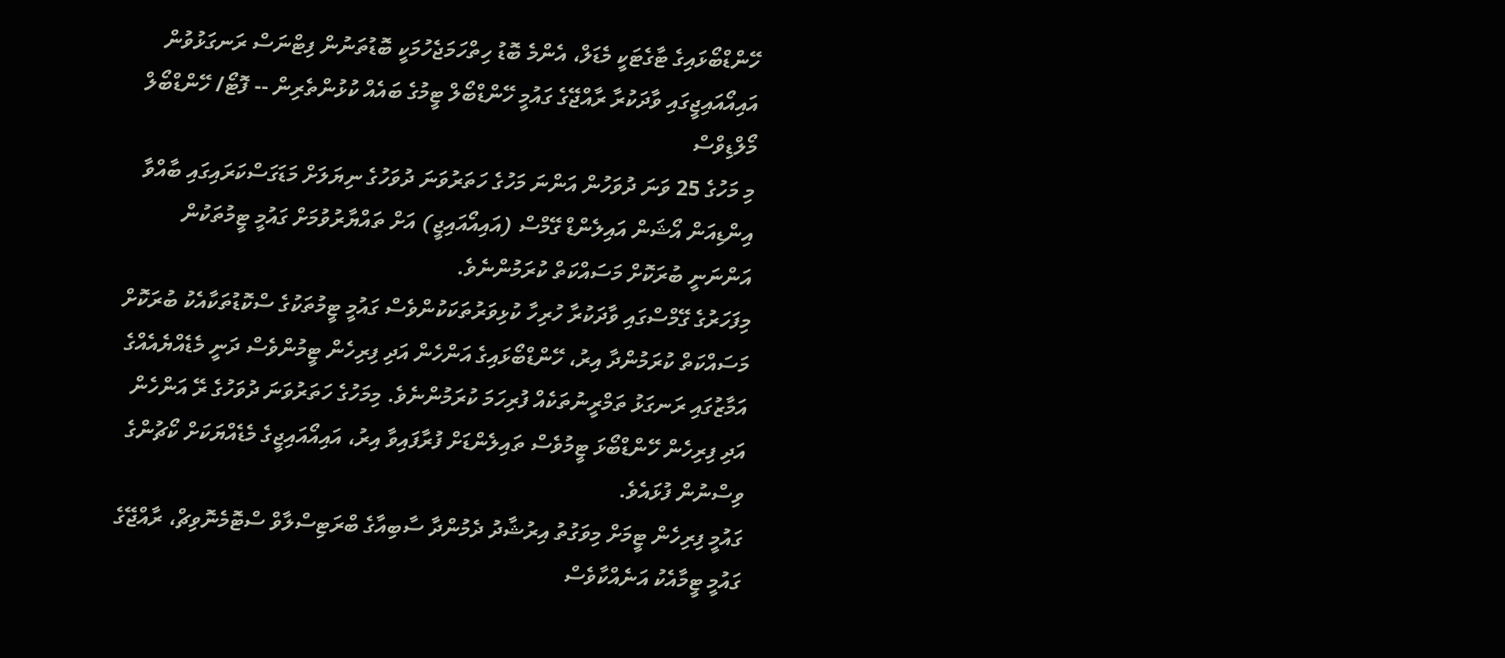ހޭންޑްބޯޅައިގެ ޓާގެޓަކީ މެޑަލް، އެންމެ ބޮޑު ހިތްހަމަޖެހުމަކީ ބޮޑުތަނުން ފިޓްނަސް ރަނގަޅުވުން
އައިއޯއައިޖީގައި ވާދަކުރާ ރާއްޖޭގެ ގައުމީ ހޭންޑްބޯލް ޓީމުގެ ބައެއް ކުޅުންތެރިން -- ފޮޓޯ/ ހޭންޑްބޯލް މޯލްޑިވްސް
މި މަހުގެ 25 ވަނަ ދުވަހުން އަންނަ މަހުގެ ހަތަރުވަނަ ދުވަހުގެ ނިޔަލަށް މަޑަގަސްކަރައިގައި ބާއްވާ އިންޑިއަން އޯޝަން އައިލެންޑް ގޭމްސް (އައިއޯއައިޖީ) އަށް ތައްޔާރުވުމަށް ގައުމީ ޓީމުތަކުން އަންނަނީ ބުރަކޮށް މަސައްކަތް ކުރަމުންނެވެ.
މިފަހަރުގެ ގޭމްސްގައި ވާދަކުރާ ހުރިހާ ކުޅިވަރުތަކަކުންވެސް ގައުމީ ޓީމުތަކުގެ ސްކޮޑުތަކާއެކު ބުރަކޮށް މަސައްކަތް ކުރަމުންދާ އިރު، ހޭންޑްބޯޅައިގެ އަންހެން އަދި ފިރިހެން ޓީމުންވެސް ދަނީ މެޑެއްޔެއެއްގެ އަމާޒުގައި ރަނގަޅު ތަމްރީނުތަކެއް ފުރިހަމަ ކުރަމުންނެވެ. މިމަހުގެ ހަތަރުވަނަ ދުވަހުގެ ރޭ އަންހެން އަދި ފިރިހެން ހޭންޑްބޯޅަ ޓީމުވެސް ތައިލެންޑަށް ފުރާފައިވާ އިރު، އައިއޯއައިޖީގެ މެޑެއްޔަކަށް ކޯޗުންގެ ވިސްނުން ފުޅައެވެ.
ގައުމީ ފިރިހެން ޓީމަށް މިވަގުތު އިރުޝާދު ދެމުންދާ ސާބިއާގެ ބްރަޓިސްލާވް ސްޓޮމެނޮވިޗް، ރާއްޖޭގެ ގައުމީ ޓީމާއެކު އަނެއްކާވެސް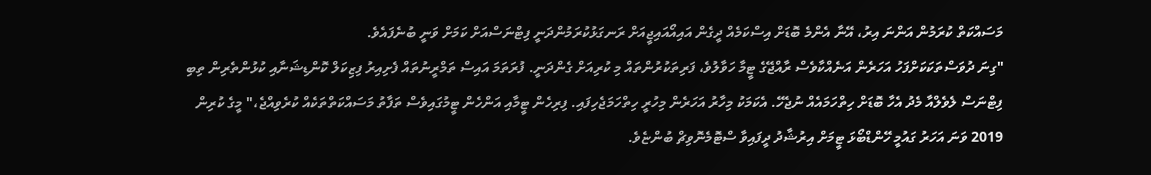މަސައްކަތް ކުރަމުން އަންނަ އިރު، އޭނާ އެންމެ ބޮޑަށް އިސްކަމެއް ދީގެން އައިއޯއައިޖީއަށް ރަނގަޅުކުރަމުންދަނީ ފިޓްނަސްއަށް ކަމަށް ވަނީ ބުނެފައެވެ.
"ގިނަ ދުވަސްތަކަކަށްފަހު އަހަރެން އަނެއްކާވެސް ރާއްޖޭގެ ޓީމާ ހަވާލުވެ، ފަރިތަކުރުންތައް މި ކުރިއަށް ގެންދަނީ. ފުރަތަމަ އައިސް ތަމްރީނުތައް ފެށިއިރު ފިޒިކަލް ކޮންޑިޝަނާއި ކުޅުންތެރިން ތިބި ފިޓްނަސް ލެވެލްއާ މެދު އެހާ ބޮޑަށް ހިތްހަމައެއް ނުޖެހޭ. އެކަމަކު މިހާރު އަހަރެން މިހުރީ ހިތްހަމަޖެހިފައި. ފިރިހެން ޓީމާއި އަންހެން ޓީމުގައިވެސް ތަފާތު މަސައްކަތްތަކެއް ކުރެވިއްޖެ،" މީގެ ކުރިން 2019 ވަނަ އަހަރު ގައުމީ ހޭންޑްބޯޅަ ޓީމަށް އިރުޝާދު ދީފައިވާ ސްޓޮމެނޮވިޗް ބުންޏެވެ.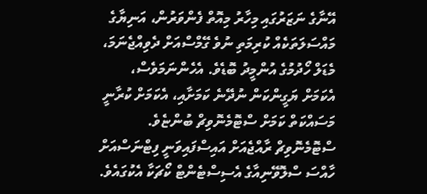އޭނާގެ ނަޒަރުގައި މިހާރު މިއޮތް ފެންވަރުން، އަނިޔާގެ މައްސަލަތަކެއް ކުރިމަތި ނުވެ ގޭމްސްއަށް ދެވިއްޖެނަމަ، މެޑަލް ހޯދުމުގެ އުންމީދު ބޮޑެވެ. އެހެންނަމަވެސް، އެކަމަށް ޔަގީންކަން ނުދޭނެ ކަމަށާއި، އެކަމަށް ކުރާނީ މަސައްކަތް ކަމަށް ސްޓޮމެނޮވިޗް ބުންޏެވެ.
ސްޓޮމެނޮވިޗް ރާއްޖެއަށް އައިސްފައިވަނީ ފިޓްނަސްއަށް ހާއްސަ ސްލޮވޭނިއާގެ އެސިސްޓެންޓް ކޯޗަކާ އެކުގައެވެ.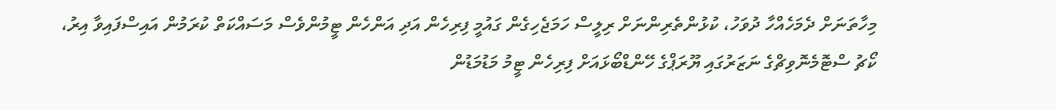މިހާތަނަށް ދެމަހެއްހާ ދުވަހު، ކުޅުންތެރިންނަށް ރިލީސް ހަމަޖެހިގެން ގައުމީ ފިރިހެން އަދި އަންހެން ޓީމުންވެސް މަސައްކަތް ކުރަމުން އައިސްފައިވާ އިރު، ކޯޗު ސްޓޮމެނޮވިޗްގެ ނަޒަރުގައި ޔޫރަޕްގެ ހޭންޑްބޯޅައަށް ފިރިހެން ޓީމު މަޑުމަޑުން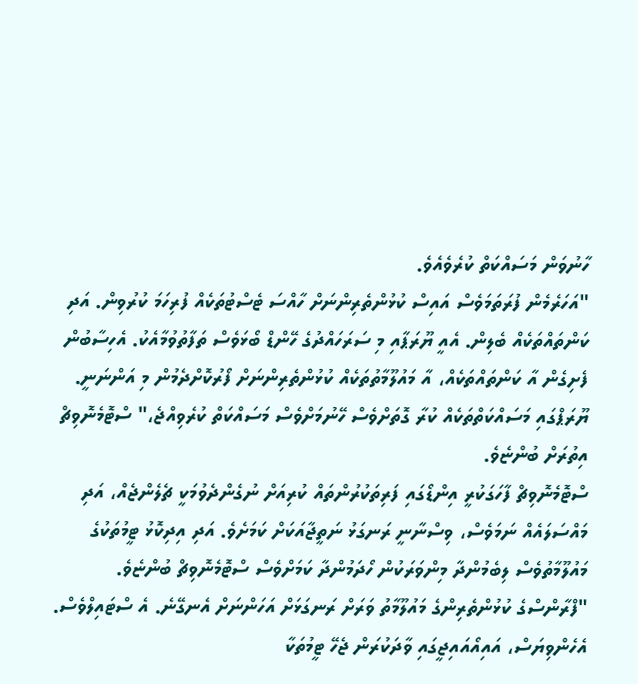ހާނުވަން މަސައްކަތް ކުރެވެއެވެ.
"އަހަރެމެން ފުރަތަމަވެސް އައިސް ކުޅުންތެރިންނަށް ހާއްސަ ޓެސްޓުތަކެއް ފުރިހަމަ ކުރުވިން. އަދި ކަންތައްތަކެއް ބެލިން. އެއީ ޔޫރަޕާއި މި ސަރަހައްދުގެ ހޭންޑް ބޯޅަވެސް ތަފާތުވުމާއެކު. އެހިސާބުން ފެށިގެން އާ ކަންތައްތަކެއް، އާ މައުލޫމާތުތަކެއް ކުޅުންތެރިންނަށް ފޯރުކޮށްދެމުން މި އަންނަނީ. ޔޫރަޕްގައި މަސައްކަތްތަކެއް ކުރާ ގޮތަށްވެސް ހޭނުމަށްވެސް މަސައްކަތް ކުރެވިއްޖެ،" ސްޓޮމެނޮވިޗް އިތުރަށް ބުންޏެވެ.
ސްޓޮމެނޮވިޗް ފާހަގަކުރީ އިންޑޯގައި ފަރިތަކުރުންތައް ކުރިއަށް ނުގެންދެވުމަކީ ޗެލެންޖެއް، އަދި މައްސަލައެއް ނަމަވެސް، ވިސްނާނީ ރަނގަޅު ނަތީޖާއަކަށް ކަމަށެވެ. އަދި އިދިކޮޅު ޓީމުތަކުގެ މައުލޫމާތުވެސް ލިބެމުންދާ މިންވަރަކުން ހޯދަމުންދާ ކަމަށްވެސް ސްޓޮމެނޮވިޗް ބުންޏެވެ.
"ފްރާންސްގެ ކުޅުންތެރިންގެ މައުލޫމާތު ވަރަށް ރަނގަޅަށް އަހަންނަށް އެނގޭނެ. އެ ސްޓައިލްވެސް. އެހެންވިޔަސް، އައިއޯއައިޖީގައި ވާދަކުރަން ޖެހޭ ޓީމުތަކާ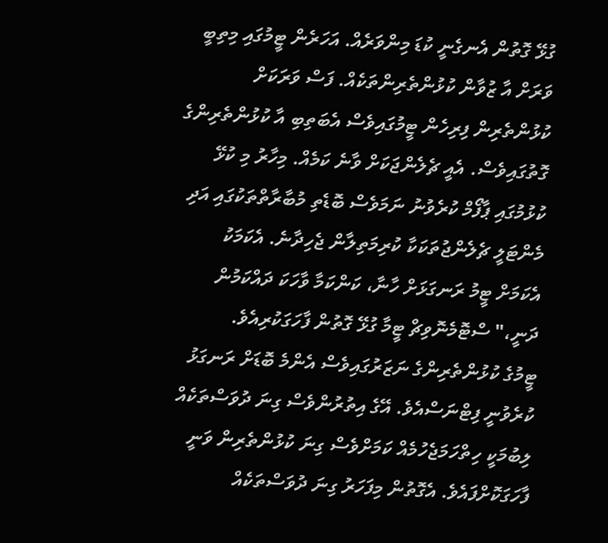ގުޅޭ ގޮތުން އެނގެނީ ކުޑަ މިންވަރެއް. އަހަރެން ޓީމުގައި މިތިބީ ވަރަށް އާ ޒުވާން ކުޅުންތެރިންތަކެއް. ފަސް ވަރަކަށް ކުޅުންތެރިން ފިރިހެން ޓީމުގައިވެސް އެބަތިބި އާ ކުޅުންތެރިންގެ ގޮތުގައިވެސް. އެއީ ޗެލެންޖަކަށް ވާނެ ކަމެއް. މިހާރު މި ކުޅޭ ކުޅުމުގައި ޕާފޯމް ކުރެވުނު ނަމަވެސް ބޮޑެތި މުބާރާތްތަކުގައި އަދި މެންޓަލީ ޗެލެންޖުތަކަކާ ކުރިމަތިލާން ޖެހިދާނެ. އެކަމަކު އެކަމަށް ޓީމު ރަނގަޅަށް ހާނާ، ކަންކަމާ ވާހަކަ ދައްކަމުން ދަނީ،" ސްޓޮމެނޮވިޗް ޓީމާ ގުޅޭ ގޮތުން ފާހަގަކުރިއެވެ.
ޓީމުގެ ކުޅުންތެރިންގެ ނަޒަރުގައިވެސް އެންމެ ބޮޑަށް ރަނގަޅު ކުރެވުނީ ފިޓްނަސްއެވެ. އޭގެ އިތުރުންވެސް ގިނަ ދުވަސްތަކެއް ލިބުމަކީ ހިތްހަމަޖެހުމެއް ކަމަށްވެސް ގިނަ ކުޅުންތެރިން ވަނީ ފާހަގަކޮށްފައެވެ. އެގޮތުން މިފަހަރު ގިނަ ދުވަސްތަކެއް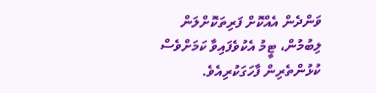ވަންދެން އެއްކޮށް ފަރިތަކޮށްލަން ލިބުމުން، ޓީމު އެކުވެފައިވާ ކަމަށްވެސް ކުޅުންތެރިން ފާހަގަކުރިއެވެ.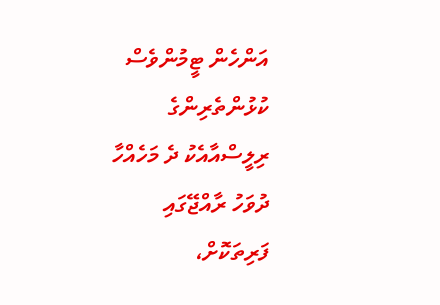އަންހެން ޓީމުންވެސް ކުޅުންތެރިންގެ ރިލީސްއާއެކު ދެ މަހެއްހާ ދުވަހު ރާއްޖޭގައި ފަރިތަކޮށް،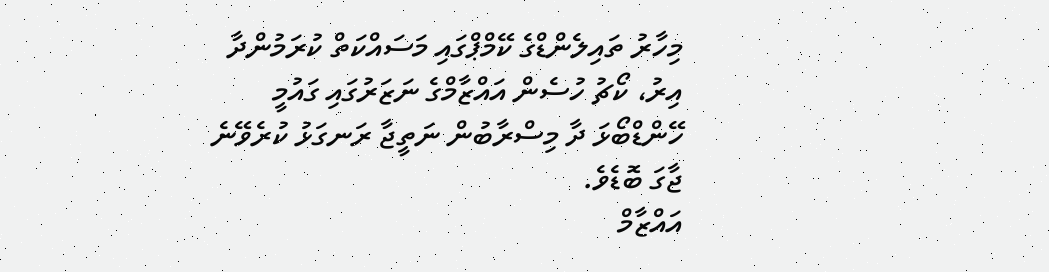މިހާރު ތައިލެންޑްގެ ކޭމްޕްގައި މަސައްކަތް ކުރަމުންދާ އިރު، ކޯޗު ހުސެން އައްޒާމްގެ ނަޒަރުގައި ގައުމީ ހޭންޑްބޯޅަ ދާ މިސްރާބުން ނަތީޖާ ރަނގަޅު ކުރެވޭނެ ޖާގަ ބޮޑެވެ.
އައްޒާމް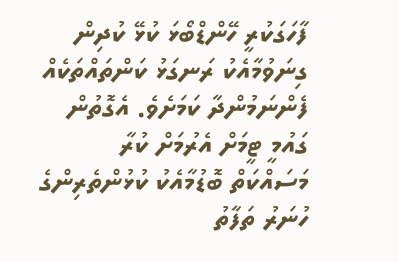ފާހަގަކުރީ ހޭންޑްބޯޅަ ކުޅޭ ކުދިން ގިނަވުމާއެކު ރަނގަޅު ކަންތައްތަކެއް ފެންނަމުންދާ ކަމަށެވެ. އެގޮތުން ގައުމީ ޓީމަށް އެރުމަށް ކުރާ މަސައްކަތް ބޮޑުމާއެކު ކުޅުންތެރިންގެ ހުނަރު ތަފާތު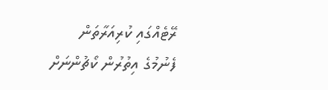ރޭޓެއްގައި ކުރިއަރާތަން ފެނުމުގެ އިތުރުން ކޯޗުންނަށް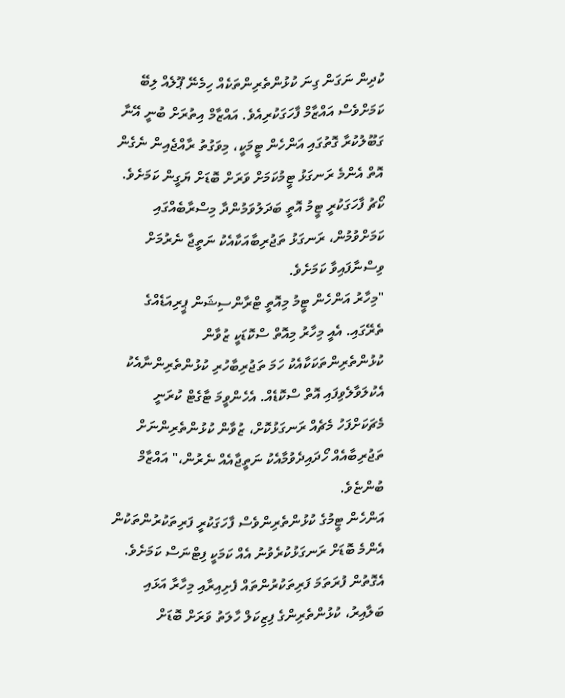ކުދިން ނަގަން ގިނަ ކުޅުންތެރިންތަކެއް ހިމެނޭ ޕޫލެއް ލިބޭ ކަމަށްވެސް އައްޒާމް ފާހަގަކުރިއެވެ. އައްޒާމް އިތުރަށް ބުނީ އޭނާ ގަބޫލުކުރާ ގޮތުގައި އަންހެން ޓީމަކީ، މިވަގުތު ރާއްޖެއިން ނެގެން އޮތް އެންމެ ރަނގަޅު ޓީމުކަމަށް ވަރަށް ބޮޑަށް ޔަގީން ކަމަށެވެ.
ކޯޗު ފާހަގަކުރީ ޓީމު އޮތީ ބަދަލުވަމުންދާ މިސްރާބެއްގައި ކަމަށްވުމުން، ރަނގަޅު ތަޖުރިބާއަކާއެކު ނަތީޖާ ނެރުމަށް ވިސްނާފައިވާ ކަމަށެވެ.
"މިހާރު އަންހެން ޓީމު މިއޮތީ ޓްރާންސިޝަން ޕީރިއަޑެއްގެ ތެރޭގައި. އެއީ މިހާރު މިއޮތް ސްކޮޑަކީ ޒުވާން ކުޅުންތެރިންތަކަކާއެކު ހަމަ ތަޖުރިބާހުރި ކުޅުންތެރިންނާއެކު އެކުލަވާލެވިފައި އޮތް ސްކޮޑެއް. އެހެންވީމަ ޓާގެޓް ކުރަނީ މެޗަކަށްފަހު މެޗެއް ރަނގަޅުކޮށް، ޒުވާން ކުޅުންތެރިންނަށް ތަޖުރިބާއެއް ހޯދައިދެވުމާއެކު ނަތީޖާއެއް ނެރުން،" އައްޒާމް ބުންޏެވެ.
އަންހެން ޓީމުގެ ކުޅުންތެރިންވެސް ފާހަގަކުރީ ފަރިތަކުރުންތަކުން އެންމެ ބޮޑަށް ރަނގަޅުކުރެވުނު އެއް ކަމަކީ ފިޓްނަސް ކަމަށެވެ. އެގޮތުން ފުރަތަމަ ފަރިތަކުރުންތައް ފެށިއިރާއި މިހާރާ އަޅައި ބަލާއިރު، ކުޅުންތެރިންގެ ފިޒިކަލް ހާލަތު ވަރަށް ބޮޑަށް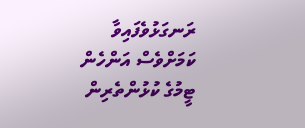ރަނގަޅުވެފައިވާ ކަމަށްވެސް އަންހެން ޓީމުގެ ކުޅުންތެރިން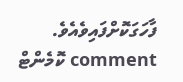ފާހަގަކޮށްފައިވެއެވެ.
comment ކޮމެންޓް